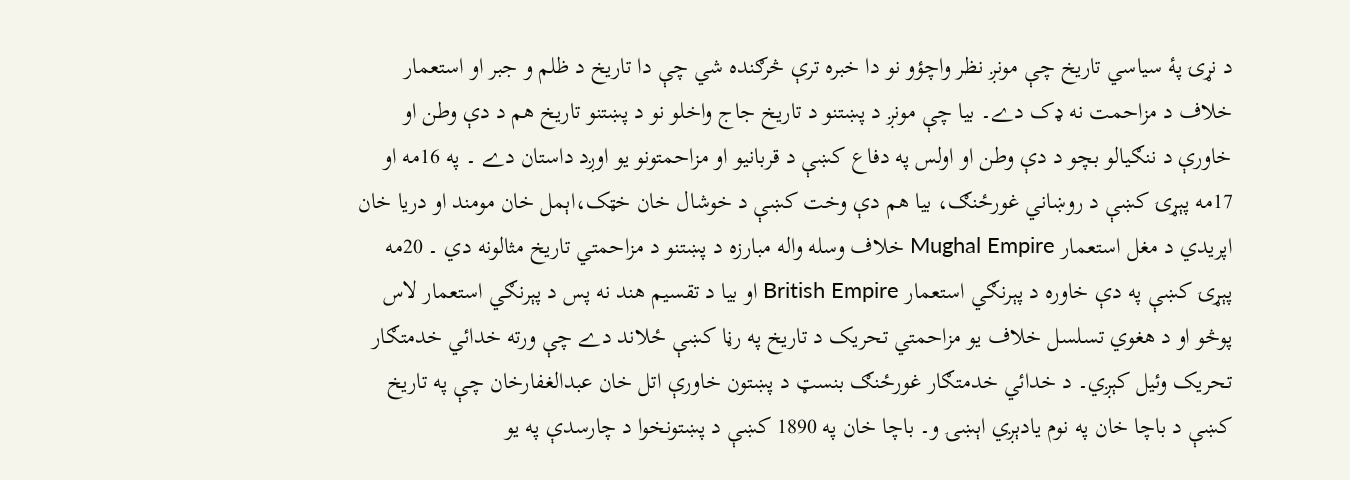د نړۍ پۀ سیاسي تاریخ چې مونږ نظر واچؤو نو دا خبره ترې څرګنده شي چې دا تاریخ د ظلم و جبر او استعمار خلاف د مزاحمت نه ډک دے۔ بیا چې مونږ د پښتنو د تاریخ جاج واخلو نو د پښتنو تاریخ هم د دې وطن او خاورې د ننګیالو بچو د دې وطن او اولس په دفاع کښې د قربانیو او مزاحمتونو یو اوږد داستان دے ۔ په 16مه او 17مه پېړۍ کښې د روښاني غورځنګ، بیا هم دې وخت کښې د خوشال خان خټک،اېمل خان مومند او دریا خان اپریدي د مغل استعمار Mughal Empire خلاف وسله واله مبارزه د پښتنو د مزاحمتي تاریخ مثالونه دي ۔ 20مه پېړۍ کښې په دې خاوره د پېرنګي استعمار British Empire او بیا د تقسیم هند نه پس د پېرنګي استعمار لاس پوڅو او د هغوي تسلسل خلاف یو مزاحمتي تحریک د تاریخ په رڼا کښې ځلاند دے چې ورته خدائي خدمتګار تحریک وئيل کېږي۔ د خدائي خدمتګار غورځنګ بنسټ د پښتون خاورې اتل خان عبدالغفارخان چې په تاریخ کښې د باچا خان په نوم یادېږي اېښۍ و۔ باچا خان په 1890 کښې د پښتونخوا د چارسدې په یو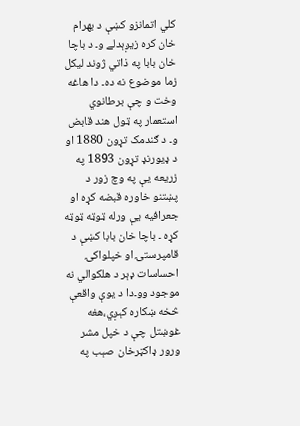کلي اتمانزو کښې د بهرام خان کره زیږېدلے و۔ د باچا خان بابا په ذاتي ژوند لیکل زما موضوع نه ده۔ دا هاغه وخت و چې برطانوي استعمار په ټول هند قابض و۔ د ګندمک تړون 1880 او د ډیورنډ تړون 1893 په زریعه یې په وچ زور د پښتنو خاوره قبضه کړه او جعرافیه یې ورله ټوټه ټوټه کړه ۔ باچا خان بابا کښې د قامپرستۍ او خپلواکۍ احساسات ډېر د هلکوالي نه موجود وو۔دا د یوې واقعې څخه ښکاره کېږي،هغه غوښتل چې د خپل مشر ورور ډاکټرخان صېب په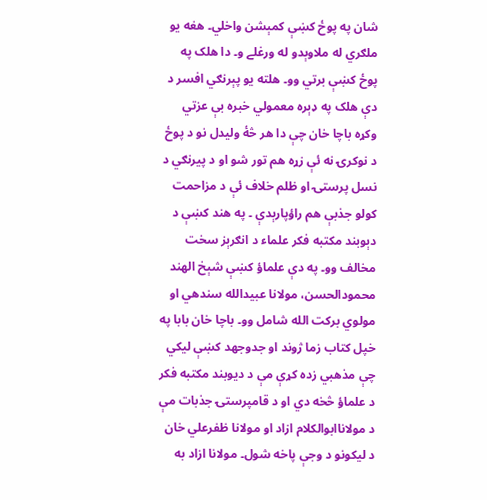شان په پوځ کښې کمېشن واخلي۔ هغه یو ملګري له ملاوېدو له ورغلے و۔ دا هلک په پوځ کښې برتي وو۔ هلته یو پېرنګي افسر د دې هلک په ډېره معمولي خبره بې عزتي وکړه باچا خان چې دا هر څۀ ولیدل نو د پوځ د نوکرۍ نه ئې زړه هم تور شو او د پیرنګي د نسل پرستۍ او ظلم خلاف ئې د مزاحمت کولو جذبې هم راؤپارېدې ۔ په هند کښې د دېوبند مکتبه فکر علماء د انګرېز سخت مخالف وو۔ په دې علماؤ کښې شېخ الهند محمودالحسن، مولانا عبیدالله سندهي او مولوي برکت الله شامل وو۔ باچا خان بابا په خپل کتاب زما ژوند او جدوجهد کښې لیکي چې مذهبي زده کړې مې د دیوبند مکتبه فکر د علماؤ څخه دي او د قامپرستۍ جذبات مې د مولاناابوالکلام ازاد او مولانا ظفرعلي خان د لیکونو د وجې پاخه شول۔ مولانا ازاد به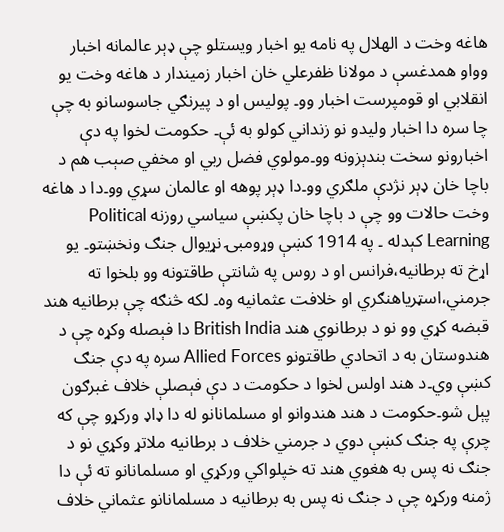هاغه وخت د الهلال په نامه یو اخبار ویستلو چې ډېر عالمانه اخبار وواو همدغسې د مولانا ظفرعلي خان اخبار زمیندار د هاغه وخت یو انقلابي او قومپرست اخبار وو۔ پولیس او د پیرنګي جاسوسانو به چې چا سره دا اخبار ولیدو نو زنداني کولو به ئې۔ حکومت لخوا په دې اخبارونو سخت بندېزونه وو۔مولوي فضل ربي او مخفي صېب هم د باچا خان ډېر نژدې ملګري وو۔دا ډېر پوهه او عالمان سړي وو۔دا د هاغه وخت حالات وو چې د باچا خان پکښې سیاسي روزنه Political Learning کېدله ۔ په 1914 کښې وړومبۍ نړیوال جنګ ونخښتو۔ یو اړخ ته برطانیه،فرانس او د روس په شانتې طاقتونه وو بلخوا ته جرمني،اسټریاهنګري او خلافت عثمانیه وه۔ لکه څنګه چې برطانیه هند قبضه کړي وو نو د برطانوي هند British India دا فېصله وکړه چې د هندوستان به د اتحادي طاقتونو Allied Forces سره په دې جنګ کښې وي۔د هند اولس لخوا د حکومت د دې فېصلې خلاف غبرګون پېل شو۔حکومت د هند هندوانو او مسلمانانو له دا ډاډ ورکړو چې که چرې په جنګ کښې دوي د جرمني خلاف د برطانیه ملاتړ وکړي نو د جنګ نه پس به هغوي هند ته خپلواکي ورکړي او مسلمانانو ته ئې دا ژمنه ورکړه چې د جنګ نه پس به برطانیه د مسلمانانو عثماني خلاف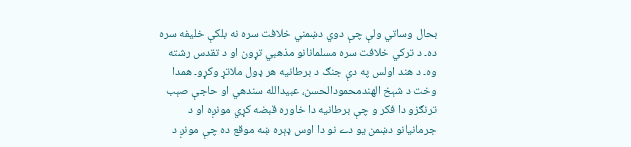بحال وساتي ولې چې دوي دښمني خلافت سره نه بلکې خلیفه سره ده۔ د ترکي خلافت سره مسلمانانو مذهبي تړون او د تقدس رشته وه۔ د هند اولس په دې جنګ د برطانیه هر ډول ملاتړ وکړو۔ همدا وخت د شېخ الهندمحمودالحسن، عبیدالله سندهي او حاجې صېب ترنګزو دا فکر و چې برطانیه دا خاوره قبضه کړي مونږه او د جرمانیانو دښمن یو دے نو دا اوس ډېره ښه موقع ده چې مونږ د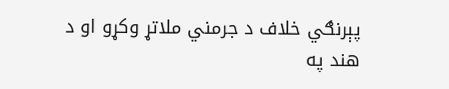پېرنګي خلاف د جرمني ملاتړ وکړو او د هند په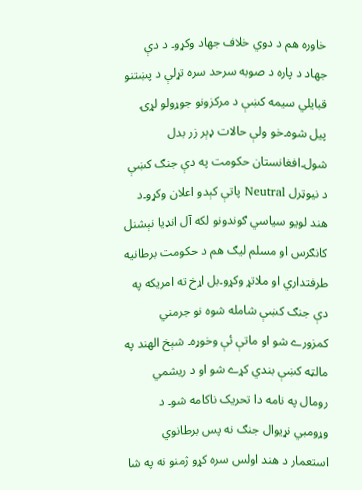خاوره هم د دوي خلاف جهاد وکړو۔ د دې جهاد د پاره د صوبه سرحد سره تړلې د پښتنو قبايلي سیمه کښې د مرکزونو جوړولو لړۍ پیل شوه۔خو ولې حالات ډېر زر بدل شول۔افغانستان حکومت په دې جنګ کښې د نیوټرل Neutral پاتې کېدو اعلان وکړو۔د هند لویو سیاسي ګوندونو لکه آل انډیا نېشنل کانګرس او مسلم لیګ هم د حکومت برطانیه طرفتداري او ملاتړ وکړو۔بل اړخ ته امریکه په دې جنګ کښې شامله شوه نو جرمني کمزورے شو او ماتې ئې وخوړه۔ شېخ الهند په مالټه کښې بندي کړے شو او د ریشمي رومال په نامه دا تحریک ناکامه شو۔ د وړومبي نړیوال جنګ نه پس برطانوي استعمار د هند اولس سره کړو ژمنو نه په شا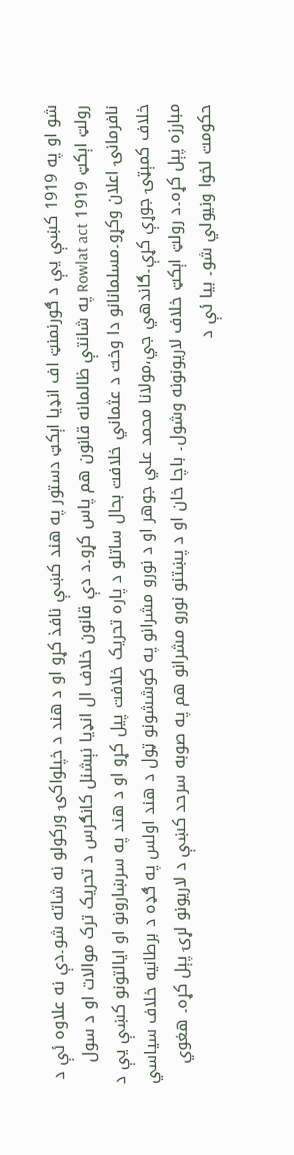شو او په 1919 کښې یې د ګورنمنټ اف انډیا اېکټ دستور په هند کښې نافذ کړو او د هند د خپلواکۍ ورکولو نه شاته شو۔دې نه علاوه ئې د رولټ اېکټ 1919 Rowlat act په شانتې ظالمانه قانون هم پاس کړو۔د دې قانون خلاف ال انډیا نېشنل کانګرس د تحریک ترک موالات او د سول نافرمانۍ اعلان وکړو۔مسلمانانو دا وخت د عثماني خلافت بحال ساتلو د پاره تحریک خلافت پیل کړو او د هند په سرښارونو او ایالتونو کښې یې د خلاف کمېټۍ جوړې کړې۔ګاندهي جي،مولانا محمد علي جوهر او د نورو مشرانو په کوششونو ټول د هند اولس په ګډه د برطانیه خلاف سیاسي مبارزه پېل کړه۔د رولټ اېکټ خلاف لاریونونه وشول۔ باچا خان او د پښتنو نورو مشرانو هم په صوبه سرحد کښې د لاریونو لړۍ پېل کړه۔ هغوي حکومت لخوا ونیولي شو۔ بیا ئې د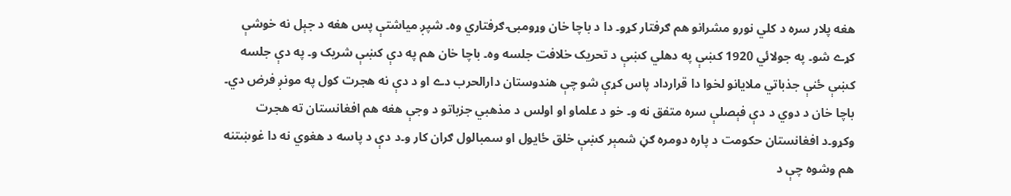هغه پلار سره د کلي نورو مشرانو هم ګرفتار کړو۔ دا د باچا خان وړومبۍ ګرفتاري وه۔ شپږ میاشتې پس هغه د جېل نه خوشې کړے شو۔ په جولائي 1920 کښې په دهلي کښې د تحریک خلافت جلسه وه۔ باچا خان هم په دې کښې شریک و۔ په دې جلسه کښې ځنې جذباتي ملایانو لخوا دا قرارداد پاس کړې شو چې هندوستان دارالحرب دے او د دې نه هجرت کول په مونږ فرض دي۔ باچا خان د دوي د دې فېصلې سره متفق نه و۔ خو د علماو او اولس د مذهبي جزباتو د وجې هغه هم افغانستان ته هجرت وکړو۔د افغانستان حکومت د پاره دومره ګڼ شمېر کښې خلق ځایول او سمبالول ګران کار و۔د دې د پاسه د هغوي نه دا غوښتنه هم وشوه چې د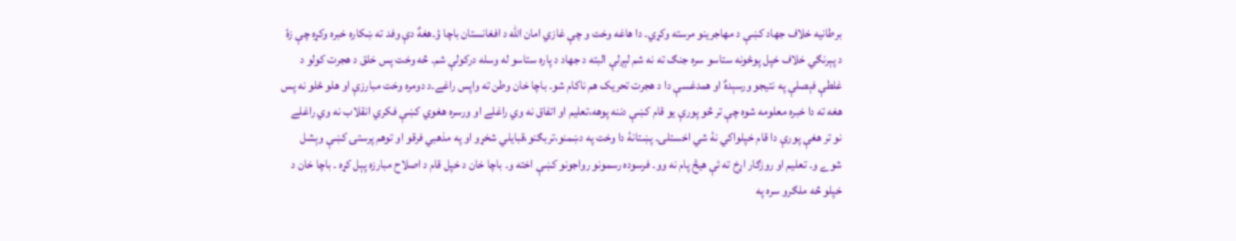برطانیه خلاف جهاد کښې د مهاجرینو مرسته وکړي۔ دا هاغه وخت و چې غازي امان الله د افغانستان باچا ؤ۔هغهٌ دې وفد ته ښکاره خبره وکړه چې زۀ د پېرنګي خلاف خپل پوځونه ستاسو سره جنګ ته نه شم لېږلې البته د جهاد د پاره ستاسو له وسله درکولې شم۔ څه وخت پس خلق د هجرت کولو د غلطې فېصلې په نتیجو ورسېدهٌ او همدغسې دا د هجرت تحریک هم ناکام شو۔ باچا خان وطن ته واپس راغے۔د دومره وخت مبارزې او هلو ځلو نه پس هغه ته دا خبره معلومه شوه چې تر څو پورې یو قام کښې دننه پوهه،تعلیم او اتفاق نه وي راغلے او ورسره هغوي کښې فکري انقلاب نه وي راغلے نو تر هغې پورې دا قام خپلواکي نۀ شي اخستلۍ۔ پښتانۀ دا وخت په دښمنو،تربګنو،قبايلي شخړو او په مذهبي فرقو او توهم پرستۍ کښې وېشل شوے و۔ تعلیم او روزګار اړخ ته ئې هیڅ پام نه وو۔ فرسوده رسمونو رواجونو کښې اخته و۔ باچا خان د خپل قام د اصلاح مبارزه پېل کړه ۔ باچا خان د خپلو څه ملګرو سره په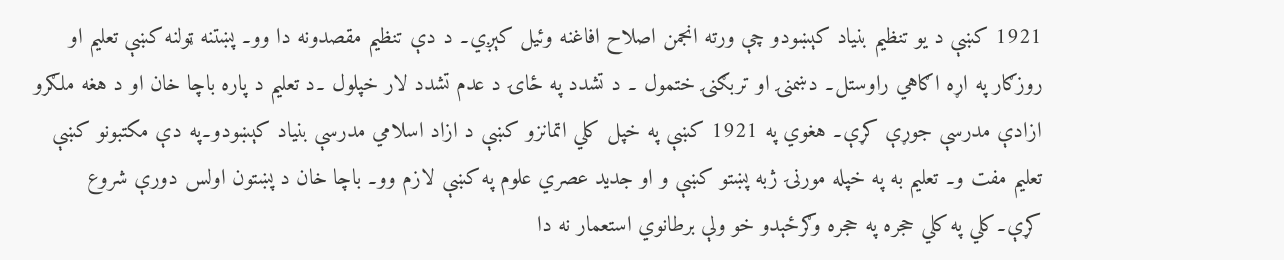1921 کښې د یو تنظیم بنیاد کېښودو چې ورته انجمن اصلاح افاغنه وئيل کېږي۔ د دې تنظیم مقصدونه دا وو۔ پښتنه ټولنه کښې تعلیم او روزګار په اړه اګاهي راوستل۔ دښمنۍ او تربګنۍ ختمول ۔ د تشدد په ځاۍ د عدم تشدد لار خپلول ۔د تعلیم د پاره باچا خان او د هغه ملګرو ازادې مدرسې جوړې کړې۔ هغوي په 1921 کښې په خپل کلي اتمانزو کښې د ازاد اسلامي مدرسې بنیاد کېښودو۔په دې مکتبونو کښې تعلیم مفت و۔ تعلیم به په خپله مورنۍ ژبه پښتو کښې و او جدید عصري علوم په کښې لازم وو۔ باچا خان د پښتون اولس دورې شروع کړې۔کلي په کلي حجره په حجره وګرځېدو خو ولې برطانوي استعمار نه دا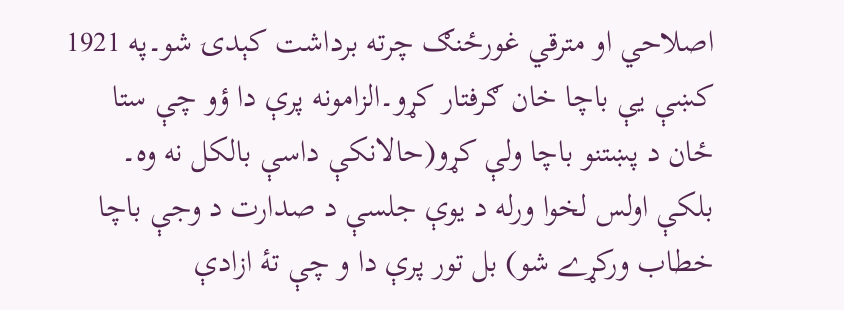اصلاحي او مترقي غورځنګ چرته برداشت کېدۍ شو۔په 1921 کښې یې باچا خان ګرفتار کړو۔الزامونه پرې دا ؤو چې ستا ځان د پښتنو باچا ولې کړو(حالانکې داسې بالکل نه وه۔ بلکې اولس لخوا ورله د یوې جلسې د صدارت د وجې باچا خطاب ورکړے شو) بل تور پرې دا و چې تۀ ازادې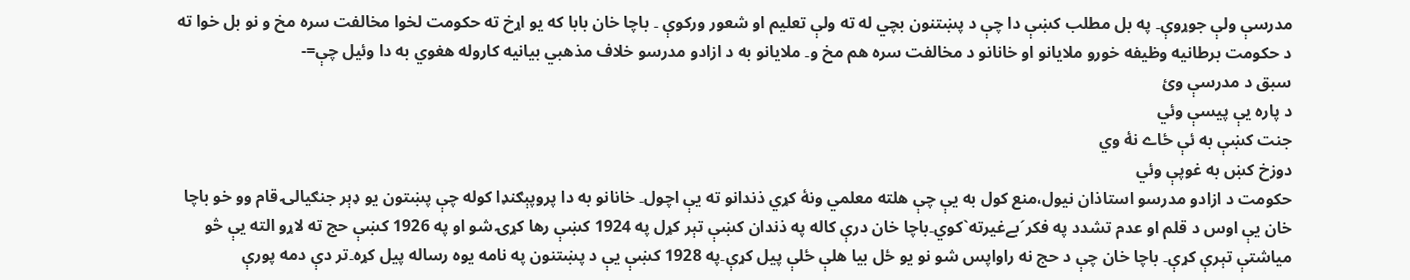مدرسې ولې جوړوې۔ په بل مطلب کښې دا چې د پښتنون بچي له ته ولې تعلیم او شعور ورکوې ۔ باچا خان بابا که یو اړخ ته حکومت لخوا مخالفت سره مخ و نو بل خوا ته د حکومت برطانیه وظیفه خورو ملایانو او خانانو د مخالفت سره هم مخ و۔ ملایانو به د ازادو مدرسو خلاف مذهبي بیانیه کاروله هغوي به دا وئيل چې=-
سبق د مدرسې وئ
د پاره یې پیسې وئي
جنت کښې به ئې ځاے نۀ وي
دوزخ کښ به غوپې وئي
حکومت د ازادو مدرسو استاذان نیول،منع کول به یې چې هلته معلمي ونۀ کړي ذندانو ته یې اچول۔ خانانو به دا پروپېګنډا کوله چې پښتون یو ډېر جنګیالۍ قام وو خو باچا خان یې اوس د قلم او عدم تشدد په فکر´بےغیرته`کوي۔باچا خان درې کاله په ذندان کښې تېر کړل په 1924 کښې رها کړۍ شو او په 1926 کښې حج ته لاړو الته یې څو میاشتې تېرې کړې۔ باچا خان چې د حج نه راواپس شو نو یو ځل بیا هلې ځلې پیل کړې۔په 1928 کښې یې د پښتنون په نامه یوه رساله پیل کړه۔تر دې دمه پورې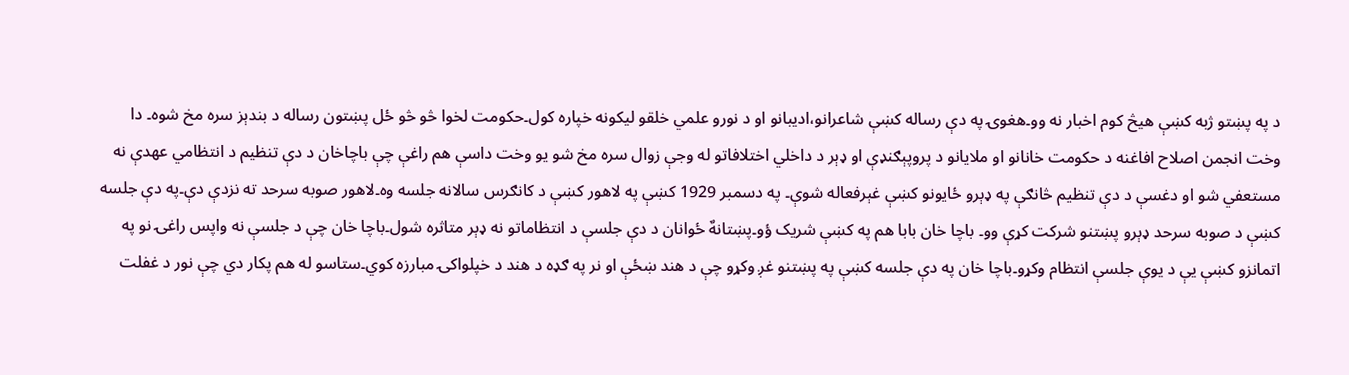د په پښتو ژبه کښې هیڅ کوم اخبار نه وو۔هغوۍ په دې رساله کښې شاعرانو،ادیبانو او د نورو علمي خلقو لیکونه خپاره کول۔حکومت لخوا څو څو ځل پښتون رساله د بندېز سره مخ شوه۔ دا وخت انجمن اصلاح افاغنه د حکومت خانانو او ملایانو د پروپېګنډې او ډېر د داخلي اختلافاتو له وجې زوال سره مخ شو یو وخت داسې هم راغې چې باچاخان د دې تنظیم د انتظامي عهدې نه مستعفي شو او دغسې د دې تنظیم څانګې په ډېرو ځایونو کښې غېرفعاله شوې۔ په دسمبر 1929 کښې په لاهور کښې د کانګرس سالانه جلسه وه۔لاهور صوبه سرحد ته نزدې دې۔په دې جلسه کښې د صوبه سرحد ډېرو پښتنو شرکت کړې وو۔ باچا خان بابا هم په کښې شریک ؤو۔پښتانهٌ ځوانان د دې جلسې د انتظاماتو نه ډېر متاثره شول۔باچا خان چې د جلسې نه واپس راغۍ نو په اتمانزو کښې یې د یوې جلسې انتظام وکړو۔باچا خان په دې جلسه کښې په پښتنو غږ وکړو چې د هند ښځې او نر په ګډه د هند د خپلواکۍ مبارزه کوي۔ستاسو له هم پکار دي چې نور د غفلت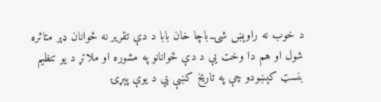د خوب نه راوېښ شۍ۔باچا خان بابا د دې تقریر نه ځوانان ډېر متاثره شول او هم دا وخت یې د دې ځوانانو په مشوره او ملاتړ د یو تنظیم بنسټ کېښودو چې په تاریخ کښې یې د یوې پېړۍ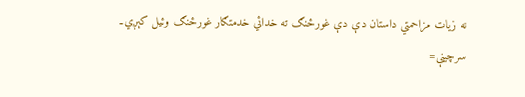نه زیات مزاحمتي داستان دې دې غورځنګ ته خدائي خدمتګار غورځنګ وئيل کېږي۔
سرچینې=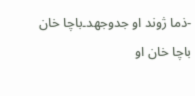-ذما ژوند او جدوجهد۔باچا خان
باچا خان او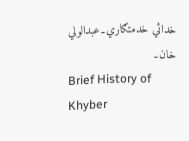خدائي خدمتګاري۔عبدالولي خان۔
Brief History of Khyber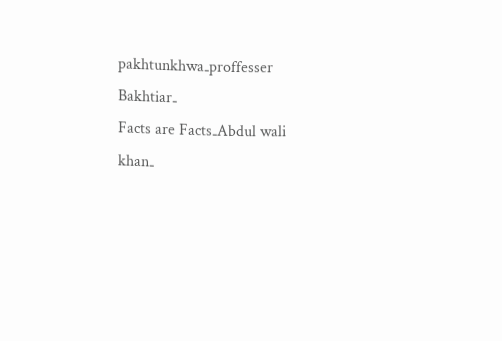pakhtunkhwa۔proffesser Bakhtiar۔
Facts are Facts۔Abdul wali khan۔